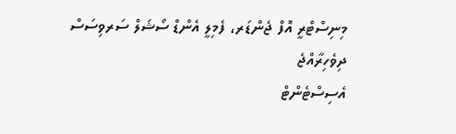މިނިސްޓްރީ އޮފް ޖެންޑަރ، ފެމިލީ އެންޑް ސޯޝަލް ސަރވިސަސް
ދިވެހިރާއްޖެ
އެސިސްޓެންޓް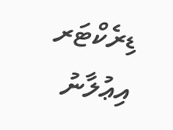ޑިރެކްޓަރ
އިޢުލާނު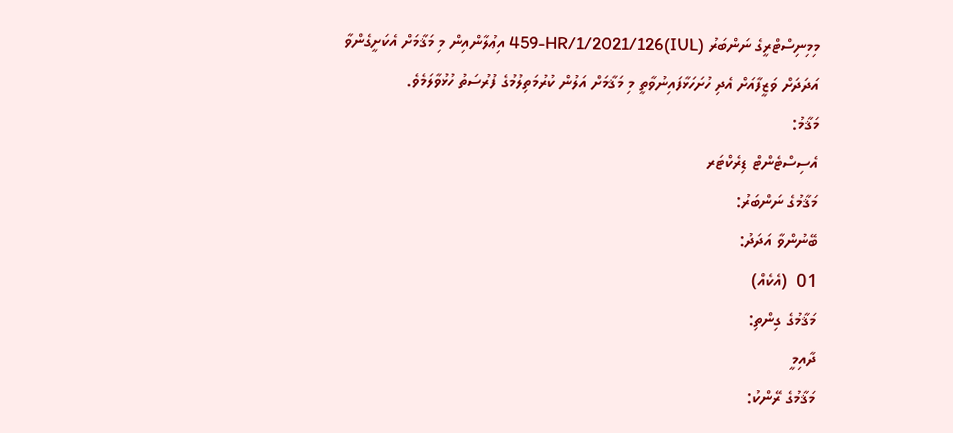މިމިނިސްޓްރީގެ ނަންބަރު (IUL)459-HR/1/2021/126 އިޢުލާންއިން މި މަޤާމަށް އެކަށީގެންވާ އަދަދަށް ވަޒީފާއަށް އެދި ހުށަހަޅާފައިނުވާތީ މި މަޤާމަށް އަލުން ކުރުމަތިލުމުގެ ފުރުސަތު ހުޅުވާލަމެވެ.
މަޤާމު:
އެސިސްޓެންޓް ޑިރެކްޓަރ
މަޤާމުގެ ނަންބަރު:
ބޭނުންވާ އަދަދު:
01  (އެކެއް)
މަޤާމުގެ ގިންތި:
ދާއިމީ
މަޤާމުގެ ރޭންކު: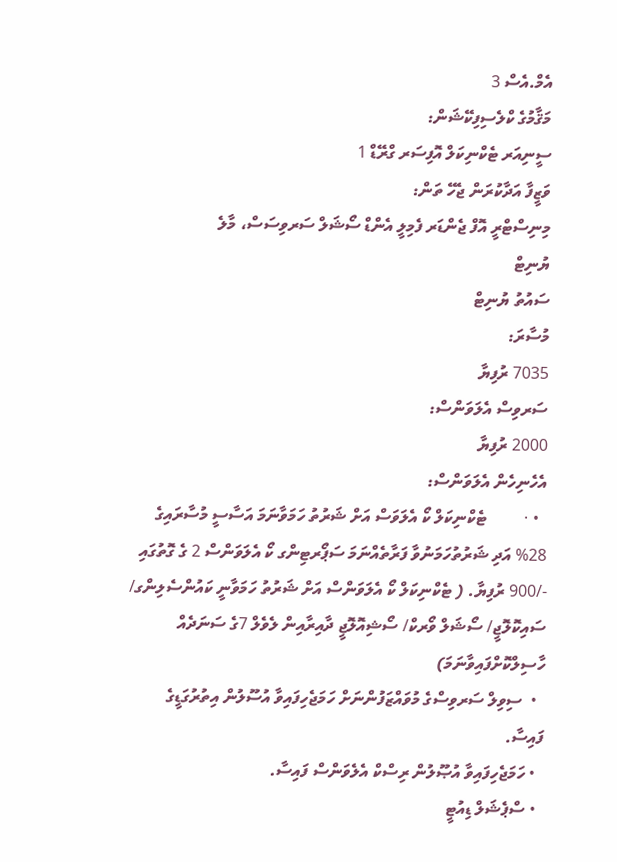އެމް.އެސް 3
މަޤާމުގެ ކްލެސިފިކޭޝަން:
ސީނިއަރ ޓެކްނިކަލް އޮފިސަރ ގްރޭޑް 1
ވަޒީފާ އަދާކުރަން ޖެހޭ ތަން:
މިނިސްޓްރީ އޮފް ޖެންޑަރ ފެމިލީ އެންޑް ސޯޝަލް ސަރވިސަސް، މާލެ
ޔުނިޓް
ސައުތު ޔުނިޓް
މުސާރަ:
7035 ރުފިޔާ
ސަރވިސް އެލަވަންސް:
2000 ރުފިޔާ
އެހެނިހެން އެލަވަންސް:
  • ·         ޓެކްނިކަލް ކޯ އެލަވަސް އަށް ޝަރުތު ހަމަވާނަމަ އަސާސީ މުސާރައިގެ 28% އަދި ޝަރުތުހަމަނުވާ ފަރާތެއްނަމަ ސަޕޯރޓިންގ ކޯ އެލަވަންސް 2 ގެ ގޮތުގައި -/900 ރުފިޔާ. ( ޓެކްނިކަލް ކޯ އެލަވަންސް އަށް ޝަރުތު ހަމަވާނީ ކައުންސެލިންގ/ ސައިކޮލޮޖީ/ ސޯޝަލް ވޯރކް/ ސޯޝިއޮލޮޖީ ދާއިރާއިން ލެވެލް 7ގެ ސަނަދެއް ހާސިލްކޮށްފައިވާނަމަ)
  •  ސިވިލް ސަރވިސްގެ މުވައްޒަފުންނަށް ހަމަޖެހިފައިވާ އުސޫލުން އިތުރުގަޑީގެ ފައިސާ.
  • ހަމަޖެހިފައިވާ އުޞޫލުން ރިސްކް އެލެވަންސް ފައިސާ.
  • ސްޕެޝަލް ޑިއުޓީ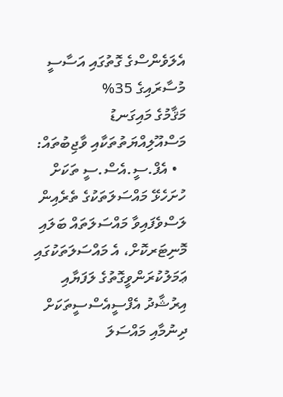އެލަވެންސްގެ ގޮތުގައި އަސާސީ މުސާރައިގެ 35%
މަޤާމުގެ މައިގަނޑު މަސްއޫލިއްޔަތުތަކާއި ވާޖިބުތައް:
  • އެފް.ސީ.އެސް.ސީ ތަކަށް ހުށަހެޅޭ މައްސަލަތަކުގެ ތެރެއިން ލަސްވެފައިވާ މައްސަލަތައް ބަލައި މޮނިޓަރކޮށް، އެ މައްސަލަތަކުގައި ޢަމަލުކުރަންވީގޮތުގެ ލަފަޔާއި އިރުޝާދު އެފްސީއެސްސީތަކަށް ދިނުމާއި މައްސަލަ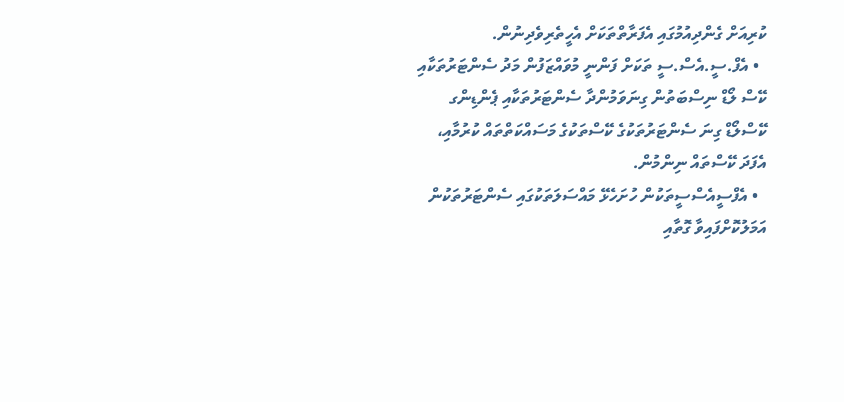ކުރިއަށް ގެންދިއުމުގައި އެފަރާތްތަކަށް އެހީތެރިވެދިނުން.
  • އެފް.ސީ.އެސް.ސީ ތަކަށް ފަންނީ މުވައްޒަފުން މަދު ސެންޓަރުތަކާއި ކޭސް ލޯޑް ނިސްބަތުން ގިނަވަމުންދާ ސެންޓަރުތަކާއި ޕެންޑިންގ ކޭސްލޯޑް ގިނަ ސެންޓަރުތަކުގެ ކޭސްތަކުގެ މަސައްކަތްތައް ކުރުމާއި، އެފަދަ ކޭސްތައް ނިންމުން.
  • އެފްސީއެސްސީތަކުން ހުށަހެޅޭ މައްސަލަތަކުގައި ސެންޓަރުތަކުން އަމަލުކޮށްފައިވާ ގޮތާއި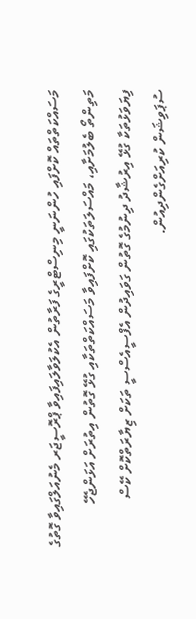މަސައްކަތްތައް ކޮށްފައި ހުންނަނީ މިނިސްޓްރީގެ ފަރާތުން އެކުލަވާލައިފައިވާ ޕްރޮސީޖަރ މެނުއަލްގައިވާ ގޮތުގެ މަތިންތޯ ބެލުމަށާއި، މައްސަލަތަކުގައި ކޮށްފައިވާ މަސައްކަތްތަކާއި ގުޅޭ ގޮތުން އިތުރަށް އަޅަންޖެހޭ ފިޔަވަޅުތަކާ ގުޅޭ އިރުޝާދު ދިނުމުގެ ގޮތުން ގަވައިދުން އެފްސީއެސްސީ ތަކަށް ޒިޔާރަތްކޮށް ކޭސް ސުޕަވިޝަން ކުރިއަށްގެންދިއުން.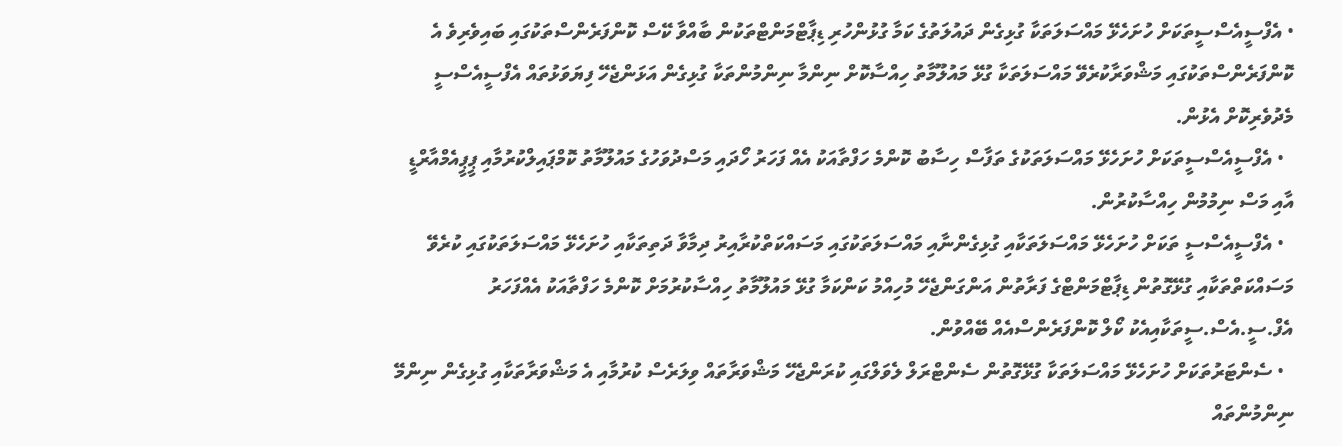• އެފްސީއެސްސީތަކަށް ހުށަހެޅޭ މައްސަލަތަކާ ގުޅިގެން ދައުލަތުގެ ކަމާ ގުޅުންހުރި ޑިޕާޓްމަންޓްތަކުން ބާއްވާ ކޭސް ކޮންފަރެންސްތަކުގައި ބައިވެރިވެ އެ ކޮންފަރެންސްތަކުގައި މަޝްވަރާކުރެވޭ މައްސަލަތަކާ ގުޅޭ މައުލޫމާތު ހިއްސާކޮށް ނިންމާ ނިންމުންތަކާ ގުޅިގެން އަޅަންޖެހޭ ފިޔަވަޅުތައް އެފްސީއެސްސީ މެދުވެރިކޮށް އެޅުން.
  • އެފްސީއެސްސީތަކަށް ހުށަހެޅޭ މައްސަލަތަކުގެ ތަފާސް ހިސާބު ކޮންމެ ހަފްތާއަކު އެއް ފަހަރު ހޯދައި މަސްދުވަހުގެ މައުލޫމާތު ކޮމްޕައިލްކުރުމާއި ޕީޕީއެމްއާރްޑީ އާއި މަސް ނިމުމުން ހިއްސާކުރުން.
  • އެފްސީއެސްސީ ތަކަށް ހުށަހެޅޭ މައްސަލަތަކާއި ގުޅިގެންނާއި މައްސަލަތަކުގައި މަސައްކަތްކުރާއިރު ދިމާވާ ދަތިތަކާއި ހުށަހެޅޭ މައްސަލަތަކުގައި ކުރެވޭ މަސައްކަތްތަކާއި ގުޅޭގޮތުން ޑިޕާޓްމަންޓްގެ ފަރާތުން އަންގަންޖެހޭ މުހިއްމު ކަންކަމާ ގުޅޭ މައުލޫމާތު ހިއްސާކުރުމަށް ކޮންމެ ހަފްތާއަކު އެއްފަހަރު އެފް.ސީ.އެސް.ސީތަކާއިއެކު ކޯލް ކޮންފަރެންސްއެއް ބޭއްވުން.
  • ސެންޓަރުތަކަށް ހުށަހެޅޭ މައްސަލަތަކާ ގުޅޭގޮތުން ސެންޓްރަލް ލެވަލްގައި ކުރަންޖެހޭ މަޝްވަރާތައް ވިލަރެސް ކުރުމާއި އެ މަޝްވަރާތަކާއި ގުޅިގެން ނިންމޭ ނިންމުންތައް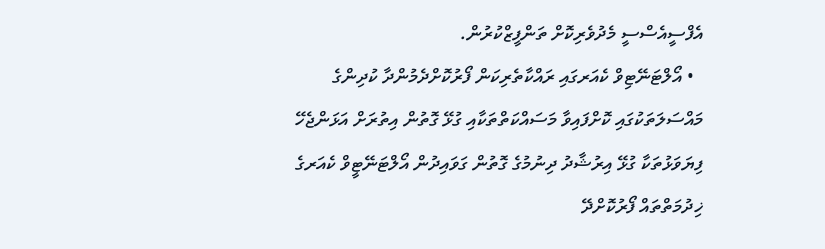އެފްސީއެސްސީ މެދުވެރިކޮށް ތަންފީޒްކުރުން.
  • އޯލްޓަނޭޓިވް ކެއަރގައި ރައްކާތެރިކަން ފޯރުކޮށްދެމުންދާ ކުދިންގެ މައްސަލަތަކުގައި ކޮށްފައިވާ މަސައްކަތްތަކާއި ގުޅޭ ގޮތުން އިތުރަށް އަޅަންޖެހޭ ފިޔަވަޅުތަކާ ގުޅޭ އިރުޝާދު ދިނުމުގެ ގޮތުން ގަވައިދުން އޯލްޓަނޭޓީވް ކެއަރގެ ޚިދުމަތްތައް ފޯރުކޮށްދޭ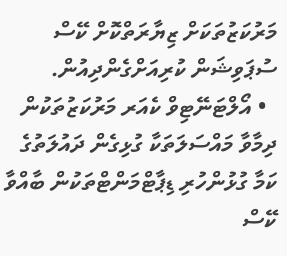މަރުކަޒުތަކަށް ޒިޔާރަތްކޮށް ކޭސް ސުޕަވިޝަން ކުރިއަށްގެންދިއުން.
  • އޯލްޓަނޭޓިވް ކެއަރ މަރުކަޒުތަކުން ދިމާވާ މައްސަލަތަކާ ގުޅިގެން ދައުލަތުގެ ކަމާ ގުޅުންހުރި ޑިޕާޓްމަންޓްތަކުން ބާއްވާ ކޭސް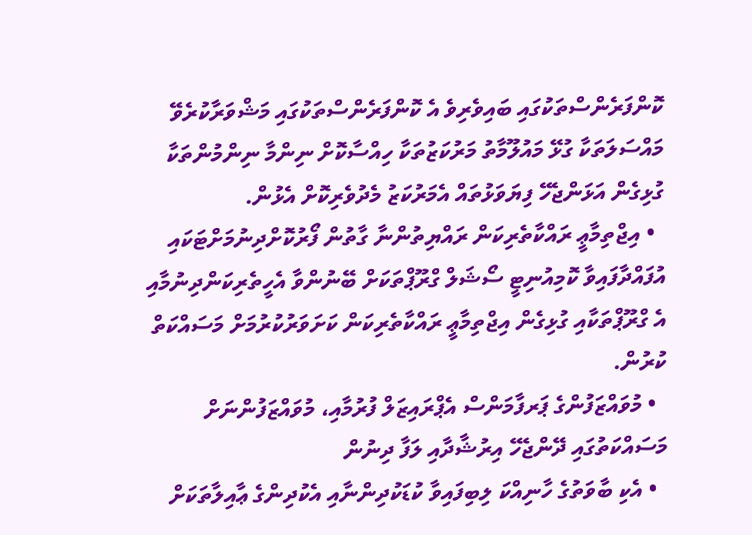ކޮންފަރެންސްތަކުގައި ބައިވެރިވެ އެ ކޮންފަރެންސްތަކުގައި މަޝްވަރާކުރެވޭ މައްސަލަތަކާ ގުޅޭ މައުލޫމާތު މަރުކަޒުތަކާ ހިއްސާކޮށް ނިންމާ ނިންމުންތަކާ ގުޅިގެން އަޅަންޖެހޭ ފިޔަވަޅުތައް އެމަރުކަޒު މެދުވެރިކޮށް އެޅުން.
  • އިޖްތިމާޢީ ރައްކާތެރިކަން ރައްޔިތުންނާ ގާތުން ފޯރުކޮށްދިނުމަށްޓަކައި އުފައްދާފައިވާ ކޮމިއުނިޓީ ސޯޝަލް ގްރޫޕްތަކަށް ބޭނުންވާ އެހީތެރިކަންދިނުމާއި އެ ގްރޫޕްތަކާއި ގުޅިގެން އިޖްތިމާޢީ ރައްކާތެރިކަން ކަށަވަރުކުރުމަށް މަސައްކަތް ކުރުން.
  • މުވައްޒަފުންގެ ޕަރފާމަންސް އެޕްރައިޒަލް ފުރުމާއި، މުވައްޒަފުންނަށް މަސައްކަތުގައި ދޭންޖެހޭ އިރުޝާދާއި ލަފާ ދިނުން
  • އެކި ބާވަތުގެ ހާނިއްކަ ލިބިފައިވާ ކުޑަކުދިންނާއި އެކުދިންގެ ޢާއިލާތަކަށް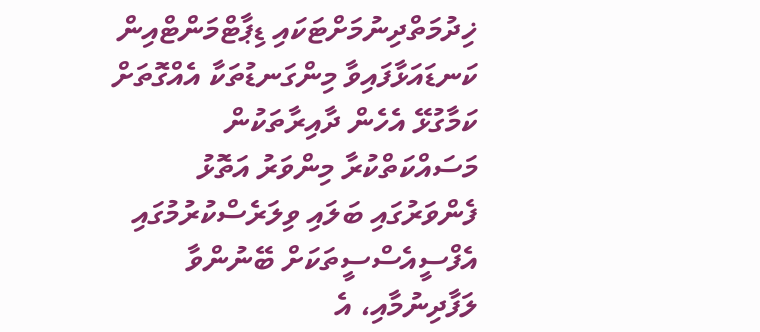ޚިދުމަތްދިނުމަށްޓަކައި ޑިޕާޓްމަންޓްއިން ކަނޑައަޅާފައިވާ މިންގަނޑުތަކާ އެއްގޮތަށް ކަމާގުޅޭ އެހެން ދާއިރާތަކުން މަސައްކަތްކުރާ މިންވަރު އަތޮޅު ފެންވަރުގައި ބަލައި ވިލަރެސްކުރުމުގައި އެފްސީއެސްސީތަކަށް ބޭނުންވާ ލަފާދިނުމާއި، އެ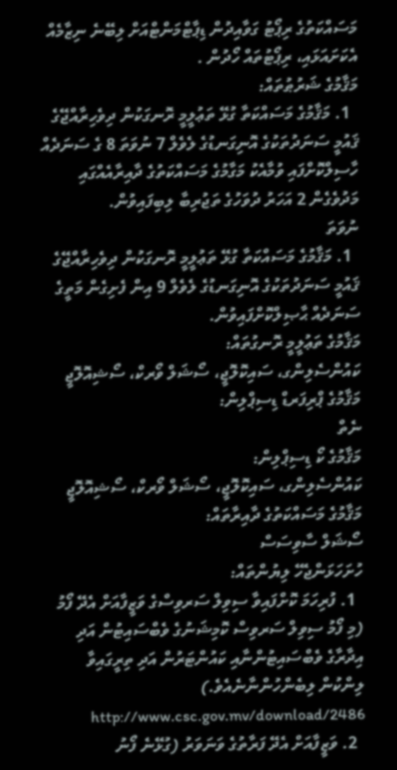މަސައްކަތުގެ ރިޕޯޓު ގަވާއިދުން ޑިޕާޓްމަންޓްއަށް ލިބޭނެ ނިޒާމެއް އެކަށައަޅައި، ރިޕޯޓުތައް ހޯދުން .
މަޤާމުގެ ޝަރުޠުތައް:
  1. މަޤާމުގެ މަސައްކަތާ ގުޅޭ ތަޢުލީމީ ރޮނގަކުން ދިވެހިރާއްޖޭގެ ޤައުމީ ސަނަދުތަކުގެ އޮނިގަނޑުގެ ލެވެލް 7 ނުވަތަ 8 ގެ ސަނަދެއް ހާސިލްކޮށްފައި ވުމާއެކު މަގާމުގެ މަސައްކަތުގެ ދާއިރާއެއްގައި މަދުވެގެން 2 އަހަރު ދުވަހުގެ ތަޖުރިބާ ލިބިފައިވުން.
ނުވަތަ
  1. މަޤާމުގެ މަސައްކަތާ ގުޅޭ ތަޢުލީމީ ރޮނގަކުން ދިވެހިރާއްޖޭގެ ޤައުމީ ސަނަދުތަކުގެ އޮނިގަނޑުގެ ލެވެލް 9 އިން ފެށިގެން މަތީގެ ސަނަދެއް ޙާޞިލްކޮށްފައިވުން.
މަޤާމުގެ ތަޢުލީމީ ރޮނގުތައް:
ކައުންސެލިންގ، ސައިކޮލޮޖީ، ސޯޝަލް ވޯރކް، ސޯޝިއޮލޮޖީ
މަޤާމުގެ ޕްރިފަރޑް ޑިސިޕްލިން:
ނެތް
މަޤާމުގެ ކޯ ޑިސިޕްލިން:
ކައުންސެލިންގ، ސައިކޮލޮޖީ، ސޯޝަލް ވޯރކް، ސޯޝިއޮލޮޖީ
މަޤާމުގެ މަސައްކަތުގެ ދާއިރާތައް:
ސޯޝަލް ސާވިސަސް
ހުށަހަޅަންޖެހޭ ލިޔުންތައް:
  1. ފުރިހަމަ ކޮށްފައިވާ ސިވިލް ސަރވިސްގެ ވަޒީފާއަށް އެދޭ ފޯމު (މި ފޯމު ސިވިލް ސަރވިސް ކޮމިޝަނުގެ ވެބްސައިޓުން އަދި އިދާރާގެ ވެބްސައިޓުންނާއި ކައުންޓަރުން އަދި ތިރީގައިވާ ލިންކުން ލިބެންހުންނާނެއެވެ.) http://www.csc.gov.mv/download/2486
  2. ވަޒީފާއަށް އެދޭ ފަރާތުގެ ވަނަވަރު (ގުޅޭނެ ފޯނު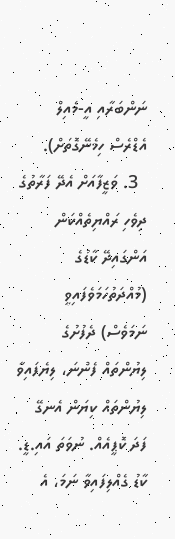ނަންބަރާއި އީ-މެއިލް އެޑްރެސް ހިމެނޭގޮތަށް).
  3. ވަޒީފާއަށް އެދޭ ފަރާތުގެ ދިވެހި ރައްޔިތެއްކަން އަންގައިދޭ ކާޑުގެ (މުއްދަތުހަމަވެފައިވީ ނަމަވެސް) ދެފުށުގެ ލިޔުންތައް ފެންނަ، ލިޔެފައިވާ ލިޔުންތައް ކިޔަން އެނގޭ ފަދަ ކޮޕީއެއް. ނުވަތަ އައި.ޑީ. ކާޑު ގެއްލިފައިވާ ނަމަ، އެ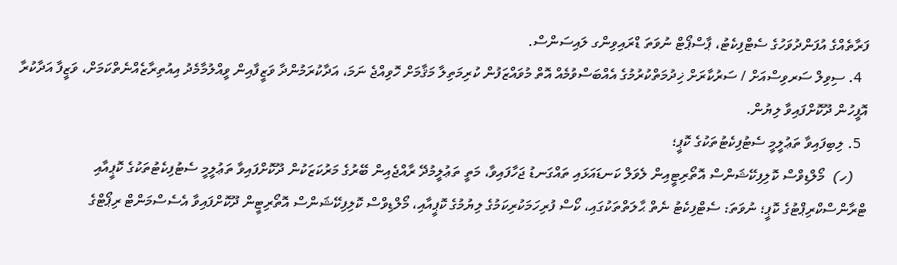ފަރާތެއްގެ އުފަންދުވަހުގެ ސެޓްފިކެޓު، ޕާސްޕޯޓް ނުވަތަ ޑްރައިވިންގ ލައިސަންސް.
  4. ސިވިލް ސަރވިސްއަށް / ސަރުކާރަށް ޚިދުމަތްކުރުމުގެ އެއްބަސްވުމެއް އޮތް މުވައްޒަފުން ކުރިމަތިލާ މަޤާމަށް ހޮވިއްޖެ ނަމަ، އަދާކުރަމުންދާ ވަޒީފާއިން ވީއްލުމާމެދު އިއުތިރާޒެއްނެތްކަމަށް، ވަޒީފާ އަދާކުރާ އޮފީހުން ދޫކޮށްފައިވާ ލިޔުން.
  5. ލިބިފައިވާ ތަޢުލީމީ ސެޓުފިކެޓުތަކުގެ ކޮޕީ؛
    (ހ)  މޯލްޑިވްސް ކޮލިފިކޭޝަންސް އޮތޯރިޓީއިން ލެވަލް ކަނޑައަޅައި ތައްގަނޑު ޖަހާފައިވާ، މަތީ ތަޢުލީމުދޭ ރާއްޖެއިން ބޭރުގެ މަރުކަޒަކުން ދޫކޮށްފައިވާ ތަޢުލީމީ ސެޓުފިކެޓުތަކުގެ ކޮޕީއާއި ޓްރާންސްކްރިޕްޓުގެ ކޮޕީ؛ ނުވަތަ: ސެޓްފިކެޓު ނެތް ޙާލަތްތަކުގައި، ކޯސް ފުރިހަމަކުރިކަމުގެ ލިޔުމުގެ ކޮޕީއާއި، މޯލްޑިވްސް ކޮލިފިކޭޝަންސް އޮތޯރިޓީން ދޫކޮށްފައިވާ އެސެސްމަންޓް ރިޕޯޓްގެ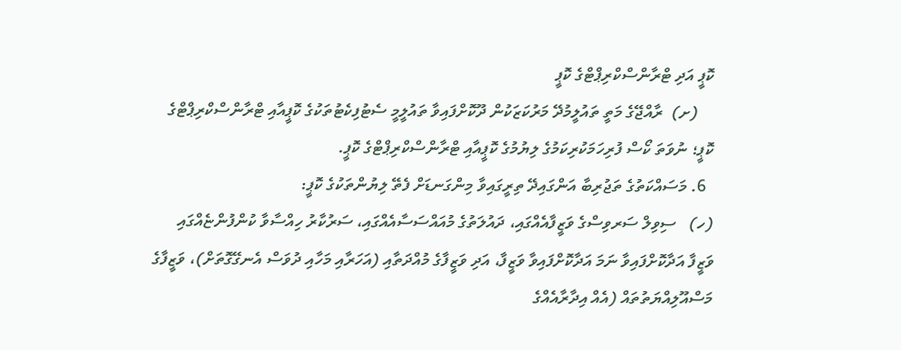ކޮޕީ އަދި ޓްރާންސްކްރިޕްޓްގެ ކޮޕީ
    (ށ)  ރާއްޖޭގެ މަތީ ތައުލީމުދޭ މަރުކަޒަކުން ދޫކޮށްފައިވާ ތައުލީމީ ސެޓުފިކެޓުތަކުގެ ކޮޕީއާއި ޓްރާންސްކްރިޕްޓްގެ ކޮޕީ؛ ނުވަތަ ކޯސް ފުރިހަމަކުރިކަމުގެ ލިޔުމުގެ ކޮޕީއާއި ޓްރާންސްކްރިޕްޓްގެ ކޮޕީ.
  6. މަސައްކަތުގެ ތަޖުރިބާ އަންގައިދޭ ތިރީގައިވާ މިންގަނޑަށް ފެތޭ ލިޔުންތަކުގެ ކޮޕީ:
(ހ)   ސިވިލް ސަރވިސްގެ ވަޒީފާއެއްގައި، ދައުލަތުގެ މުއައްސަސާއެއްގައި، ސަރުކާރު ހިއްސާވާ ކުންފުންޏެއްގައި ވަޒީފާ އަދާކޮށްފައިވާ ނަމަ އަދާކޮށްފައިވާ ވަޒީފާ، އަދި ވަޒީފާގެ މުއްދަތާއި (އަހަރާއި މަހާއި ދުވަސް އެނގޭގޮތަށް)، ވަޒީފާގެ މަސްއޫލިއްޔަތުތައް (އެއް އިދާރާއެއްގެ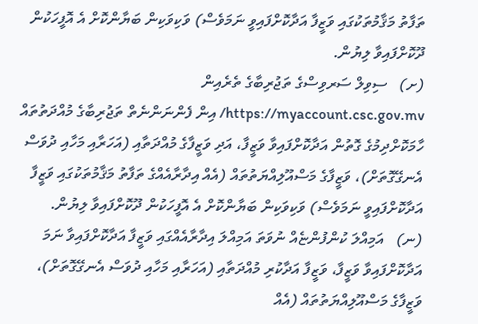ތަފާތު މަޤާމުތަކުގައި ވަޒީފާ އަދާކޮށްފައިވީ ނަމަވެސް) ވަކިވަކިން ބަޔާންކޮށް އެ އޮފީހަކުން ދޫކޮށްފައިވާ ލިޔުން.
(ށ)   ސިވިލް ސަރވިސްގެ ތަޖުރިބާގެ ތެރެއިން https://myaccount.csc.gov.mv/ އިން ފެންނަންނެތް ތަޖުރިބާގެ މުއްދަތުތައް ހާމަކޮށްދިމުގެ ގޮތުން އަދާކޮށްފައިވާ ވަޒީފާ، އަދި ވަޒީފާގެ މުއްދަތާއި (އަހަރާއި މަހާއި ދުވަސް އެނގޭގޮތަށް)، ވަޒީފާގެ މަސްއޫލިއްޔަތުތައް (އެއް އިދާރާއެއްގެ ތަފާތު މަޤާމުތަކުގައި ވަޒީފާ އަދާކޮށްފައިވީ ނަމަވެސް) ވަކިވަކިން ބަޔާންކޮށް އެ އޮފީހަކުން ދޫކޮށްފައިވާ ލިޔުން.
(ނ)   އަމިއްލަ ކުންފުންޏެއް ނުވަތަ އަމިއްލަ އިދާރާއެއްގައި ވަޒީފާ އަދާކޮށްފައިވާ ނަމަ އަދާކޮށްފައިވާ ވަޒީފާ، ވަޒީފާ އަދާކުރި މުއްދަތާއި (އަހަރާއި މަހާއި ދުވަސް އެނގޭގޮތަށް)، ވަޒީފާގެ މަސްއޫލިއްޔަތުތައް (އެއް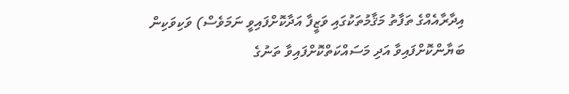އިދާރާއެއްގެ ތަފާތު މަޤާމުތަކުގައި ވަޒީފާ އަދާކޮށްފައިވީ ނަމަވެސް) ވަކިވަކިން ބަޔާންކޮށްފައިވާ އަދި މަސައްކަތްކޮށްފައިވާ ތަނުގެ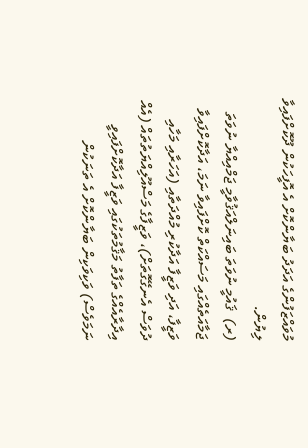މުވައްޒަފުންގެ އަދަދު ބަޔާންކޮށް އެ އޮފީހަކުން ދޫކޮށްފައިވާ ލިޔުން.
(ރ)  ޤައުމީ ނުވަތަ ބައިނަލްއަޤުވާމީ ޖަމްއިއްޔާ ނުވަތަ ޖަމާއަތެއްގައި މަސައްކަތް ކޮށްފައިވާ ނަމަ، އަދާކޮށްފައިވާ ވަޒީފާ، އަދި ވަޒީފާ އަދާކުރި މުއްދަތާއި (އަހަރާއި މަހާއި ދުވަސް އެނގޭގޮތަށް)، ވަޒީފާގެ މަސްއޫލިއްޔަތުތައް (އެއް އިދާރާއެއްގެ ތަފާތު މަޤާމުތަކުގައި ވަޒީފާ އަދާކޮށްފައިވީ ނަމަވެސް) ވަކިވަކިން ބަޔާންކޮށް އެ ތަނަކުން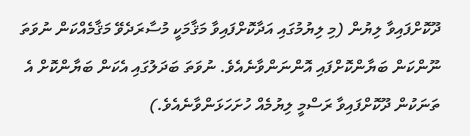ދޫކޮށްފައިވާ ލިޔުން (މި ލިޔުމުގައި އަދާކޮށްފައިވާ މަޤާމަކީ މުސާރަދެވޭ މަޤާމެއްކަން ނުވަތަ ނޫންކަން ބަޔާންކޮށްފައި އޮންނަންވާނެއެވެ. ނުވަތަ ބަދަލުގައި އެކަން ބަޔާންކޮށް އެ ތަނަކުން ދޫކޮށްފައިވާ ރަސްމީ ލިޔުމެއް ހުށަހަޅަންވާނެއެވެ.)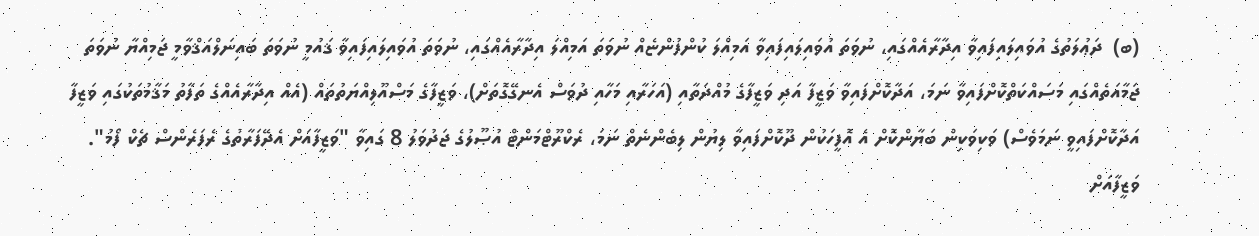(ބ)  ދަޢުލަތުގެ އުވައިލައިފައިވާ އިދާރާއެއްގައި، ނުވަތަ އުވައިލައިފައިވާ އަމިއްލަ ކުންފުންޏެއް ނުވަތަ އަމިއްލަ އިދާރާއެއްގައި، ނުވަތަ އުވައިލައިފައިވާ ޤައުމީ ނުވަތަ ބައިނަލްއަޤްވާމީ ޖަމިއްޔާ ނުވަތަ ޖަމާއަތެއްގައި މަސައްކަތްކޮށްފައިވާ ނަމަ، އަދާކޮށްފައިވާ ވަޒީފާ އަދި ވަޒީފާގެ މުއްދަތާއި (އަހަރާއި މަހާއި ދުވަސް އެނގޭގޮތަށް)، ވަޒީފާގެ މަސްއޫލިއްޔަތުތައް (އެއް އިދާރާއެއްގެ ތަފާތު މަޤާމުތަކުގައި ވަޒީފާ އަދާކޮށްފައިވީ ނަމަވެސް) ވަކިވަކިން ބަޔާންކޮށް އެ އޮފީހަކުން ދޫކޮށްފައިވާ ލިޔުން ލިބެންނެތް ނަމަ، ރެކްރޫޓްމަންޓް އުޞޫލުގެ ޖަދުވަލު 8 ގައިވާ "ވަޒީފާއަށް އެދޭފަރާތުގެ ރެފަރެންސް ޗެކް ފޯމު".
ވަޒީފާއަށް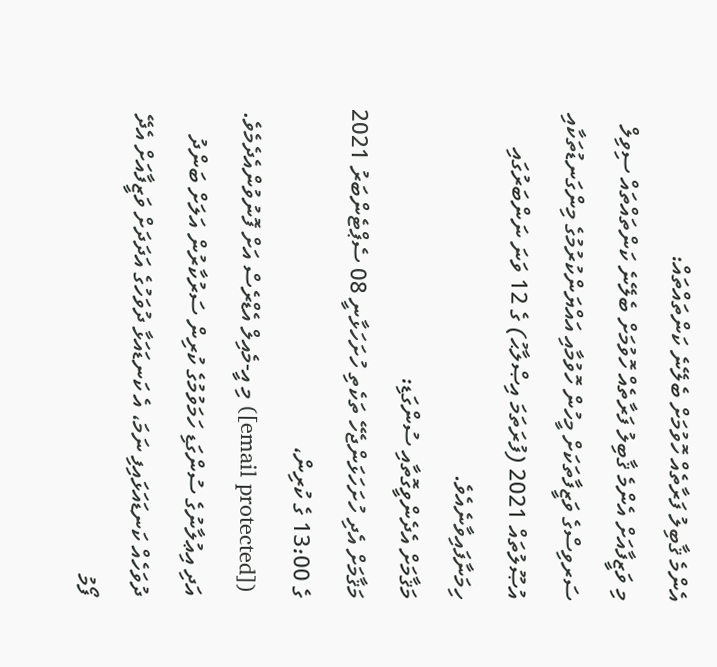އެންމެ ޤާބިލު ފަރާތެއް ހޮވުމަށް ބެލޭނެ ކަންތައްތައް:
މި ވަޒީފާއަށް އެންމެ ޤާބިލު ފަރާތެއް ހޮވުމަށް ބެލޭނެ ކަންތައްތައް ސިވިލް ސަރވިސްގެ ވަޒީފާތަކަށް މީހުން ހޮވުމާއި އައްޔަންކުރުމުގެ މިންގަނޑުތަކާއި އުޞޫލުތައް 2021 (ފުރަތަމަ އިޞްލާޙު) ގެ 12 ވަނަ ނަންބަރުގައި ހިމަނާފައިވާނެއެވެ.
މަޤާމަށް އެދެންވީގޮތާއި ސުންގަޑި:
މަޤާމަށް އެދި ހުށަހަޅަންޖެހޭ ތަކެތި ހުށަހަޅާނީ 08 ސެޕްޓެންބަރު 2021 ގެ 13:00 ގެ ކުރިން،
 ([email protected]) މި އީ-މެއިލް އެޑްރެސް އަށް ފޮނުވުންއެދެމެވެ.
އަދި އިޢުލާނުގެ ސުންގަޑި ހަމަވުމުގެ ކުރިން ސަރުކާރުން އަލަށް ބަންދު ދުވަހެއް ކަނޑައަޅައިފި ނަމަ، އެ ކަނޑައަޅާ ދުވަހުގެ އަދަދަށް ވަޒީފާއަށް އެދޭ ފޯމު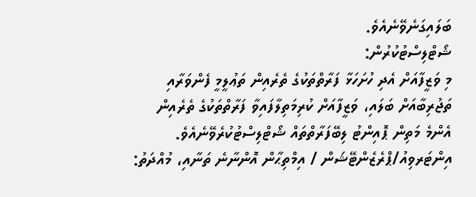ބަލައިގަނެވޭނެއެވެ.
ޝޯޓްލިސްޓުކުރުން:
މި ވަޒީފާއަށް އެދި ހުށަހަޅާ ފަރާތްތަކުގެ ތެރެއިން ތަޢުލީމީ ފެންވަރާއި ތަޖުރިބާއަށް ބަލައި، ވަޒީފާއަށް ކުރިމަތިލާފައިވާ ފަރާތްތަކުގެ ތެރެއިން އެންމެ މަތިން ޕޮއިންޓު ލިބޭފަރާތްތައް ޝޯޓްލިސްޓުކުރެވޭނެއެވެ.
އިންޓަރވިއު/ޕްރެޒެންޓޭޝަން / އިމްތިޙާން އޮންނާނެ ތަނާއި، މުއްދަތު: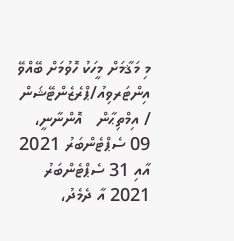މި މަޤާމަށް މީހަކު ހޮވުމަށް ބޭއްވޭ އިންޓަރވިއު/ޕްރެޒެންޓޭޝަން / އިމްތިޙާން   އޮންނާނީ، 09 ސެޕްޓެންބަރު 2021 އާއި 31 ސެޕްޓެންބަރު 2021 އާ ދެމެދު،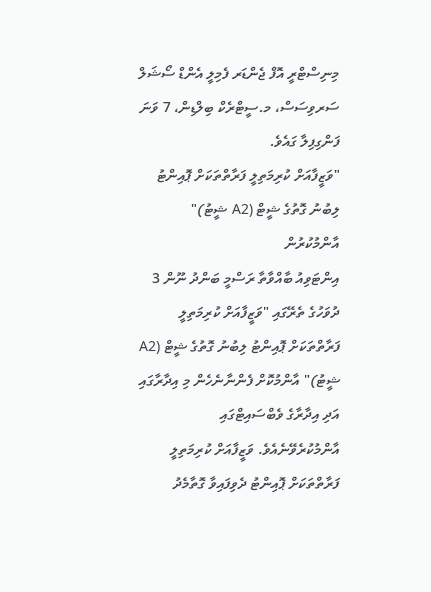މިނިސްޓްރީ އޮފް ޖެންޑަރ ފެމިލީ އެންޑް ސޯޝަލް ސަރވިސަސް، މ.ސީޓްރެކް ބިލްޑިން، 7 ވަނަ ފަންގިފިލާ ގައެވެ.
"ވަޒީފާއަށް ކުރިމަތިލީ ފަރާތްތަކަށް ޕޮއިންޓު ލިބުނު ގޮތުގެ ޝީޓް (A2 ޝީޓު)" އާންމުކުރުން
އިންޓަވިއު ބާއްވާތާ ރަސްމީ ބަންދު ނޫން 3 ދުވަހުގެ ތެރޭގައި "ވަޒީފާއަށް ކުރިމަތިލީ ފަރާތްތަކަށް ޕޮއިންޓު ލިބުނު ގޮތުގެ ޝީޓް (A2 ޝީޓު)" އާންމުކޮށް ފެންނާނެހެން މި އިދާރާގައި އަދި އިދާރާގެ ވެބްސައިޓްގައި އާންމުކުރެވޭނެއެވެ. ވަޒީފާއަށް ކުރިމަތިލީ ފަރާތްތަކަށް ޕޮއިންޓު ދެވިފައިވާ ގޮތާމެދު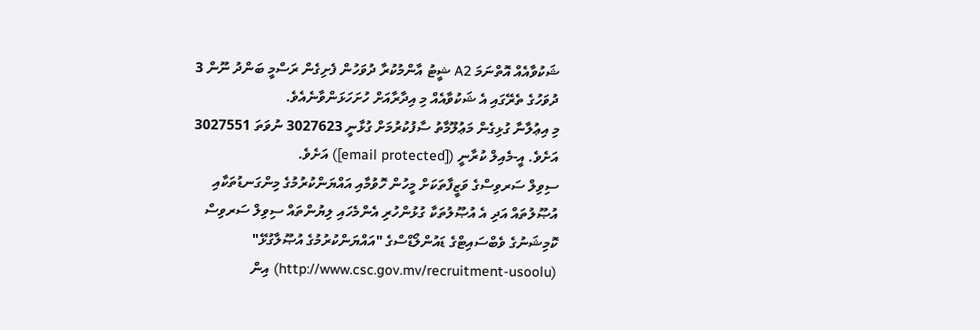ޝަކުވާއެއް އޮތްނަމަ A2 ޝީޓު އާންމުކުރާ ދުވަހުން ފެށިގެން ރަސްމީ ބަންދު ނޫން 3 ދުވަހުގެ ތެރޭގައި އެ ޝަކުވާއެއް މި އިދާރާއަށް ހުށަހަޅަންވާނެއެވެ.
މި އިޢުލާނާ ގުޅިގެން މަޢުލޫމާތު ސާފުކުރުމަށް ގުޅާނީ 3027623 ނުވަތަ 3027551 އަށެވެ. އީ-މެއިލް ކުރާނީ ([email protected]) އަށެވެ.
ސިވިލް ސަރވިސްގެ ވަޒީފާތަކަށް މީހުން ހޮވުމާއި އައްޔަންކުރުމުގެ މިންގަނޑުތަކާއި އުޞޫލުތައް އަދި އެ އުޞޫލުތަކާ ގުޅުންހުރި އެންމެހައި ލިޔުންތައް ސިވިލް ސަރވިސް ކޮމިޝަނުގެ ވެބްސައިޓްގެ ޑައުންލޯޑްސްގެ "އައްޔަންކުރުމުގެ އުޞޫލާގުޅޭ" (http://www.csc.gov.mv/recruitment-usoolu) އިން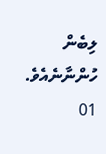ލިބެން ހުންނާނެއެވެ.
01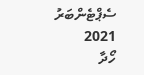ސެޕްޓެންބަރު 2021
ހޯދާ